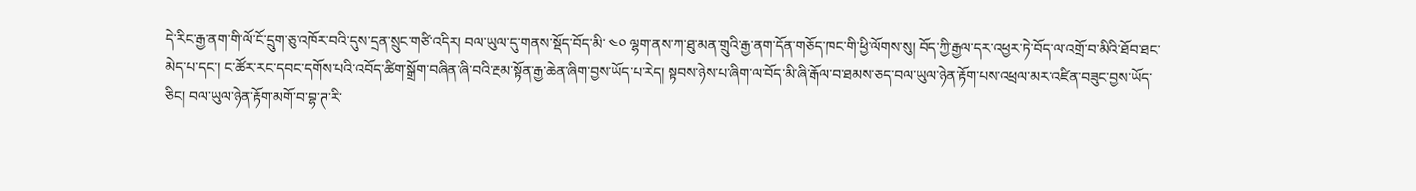དེ་རིང་རྒྱ་ནག་གི་ལོ་ངོ་དྲུག་ཅུ་འཁོར་བའི་དུས་དྲན་སྲུང་གཙི་འདིར། བལ་ཡུལ་དུ་གནས་སྡོད་བོད་མི་ ༤༠ ལྷག་ནས་ཀ་ཐུ་མན་གྲུའི་རྒྱ་ནག་དོན་གཅོད་ཁང་གི་ཕྱི་ལོགས་སུ། བོད་ཀྱི་རྒྱལ་དར་འཕྱར་ཏེ་བོད་ལ་འགྲོ་བ་མིའི་ཐོབ་ཐང་མེད་པ་དང་། ང་ཚོར་རང་དབང་དགོས་པའི་འབོད་ཚིག་སྒྲོག་བཞིན་ཞི་བའི་རྔམ་སྟོན་རྒྱ་ཆེན་ཞིག་བྱས་ཡོད་པ་རེད། སྟབས་ཉེས་པ་ཞིག་ལ་བོད་མི་ཞི་རྒོལ་བ་ཐམས་ཅད་བལ་ཡུལ་ཉེན་རྟོག་པས་འཕྲལ་མར་འཛིན་བཟུང་བྱས་ཡོད་ཅིང། བལ་ཡུལ་ཉེན་རྟོག་མགོ་བ་བྷ་ཊ་རི་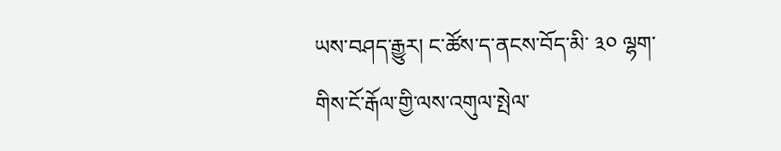ཡས་བཤད་རྒྱུར། ང་ཚོས་ད་ནངས་བོད་མི་ ༣༠ ལྷག་གིས་ངོ་རྒོལ་གྱི་ལས་འགུལ་སྤེལ་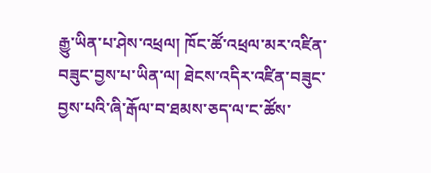རྒྱུ་ཡིན་པ་ཤེས་འཕྲལ། ཁོང་ཚོ་འཕྲལ་མར་འཛིན་བཟུང་བྱས་པ་ཡིན་ལ། ཐེངས་འདིར་འཛིན་བཟུང་བྱས་པའི་ཞི་རྒོལ་བ་ཐམས་ཅད་ལ་ང་ཚོས་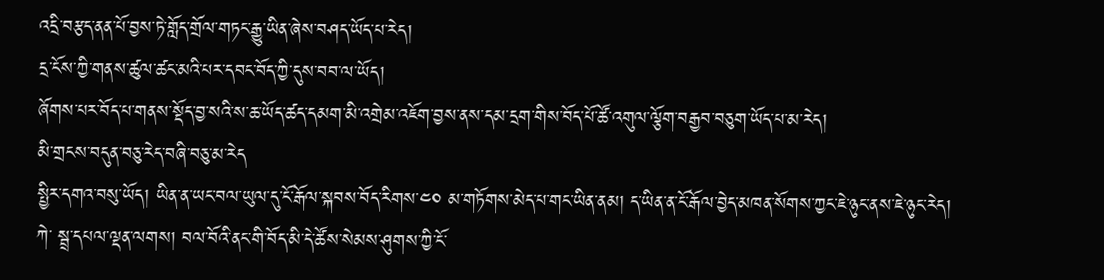འདྲི་བརྩད་ནན་པོ་བྱས་ཏེ་གློད་གྲོལ་གཏང་རྒྱུ་ཡིན་ཞེས་བཤད་ཡོད་པ་རེད།
དྲ་ངོས་ཀྱི་གནས་ཚུལ་ཚང་མའི་པར་དབང་བོད་ཀྱི་དུས་བབ་ལ་ཡོད།
ཞོགས་པར་བོད་པ་གནས་སྡོད་བྱ་སའི་ས་ཆ་ཡོད་ཚད་དམག་མི་འགྲེམ་འཇོག་བྱས་ནས་དམ་དྲག་གིས་བོད་པོ་ཚོ་འགུལ་ལྕོག་བརྒྱབ་བཅུག་ཡོད་པ་མ་རེད།
མི་གྲངས་བདུན་བཅུ་རེད་བཞི་བཅུ་མ་རེད
སྤྱིར་དགའ་བསུ་ཡོད། ཡིན་ན་ཡང་བལ་ཡུལ་དུ་ངོ་རྒོལ་སྐབས་བོད་རིགས་༤༠ མ་གཏོགས་མེད་པ་གང་ཡིན་ནམ། ད་ཡིན་ན་ངོ་རྒོལ་བྱེད་མཁན་སོགས་ཀྱང་ཇེ་ཉུང་ནས་ཇེ་ཉུང་རེད།
ཀེ་ སྦྲ་དཔལ་ལྡན་ལགས། བལ་བོའི་ནང་གི་བོད་མི་དེ་ཚོས་སེམས་ཤུགས་ཀྱི་ངོ་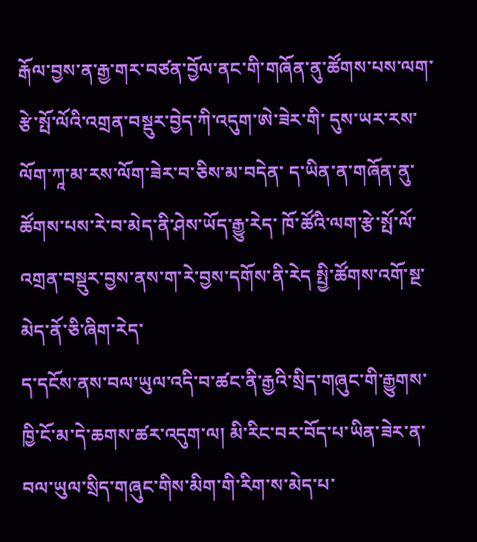རྒོལ་བྱས་ན་རྒྱ་གར་བཙན་བྱོལ་ནང་གི་གཞོན་ནུ་ཚོགས་པས་ལག་རྩེ་སྤོ་ལོའི་འགྲན་བསྡུར་བྱེད་ཀི་འདུག་ཨེ་ཟེར་གི་ དུས་ཡར་རས་ལོག་ཀཱ་མ་རས་ལོག་ཟེར་བ་ཅིས་མ་བདེན་ ད་ཡིན་ན་གཞོན་ནུ་ཚོགས་པས་རེ་བ་མེད་ནི་ཤེས་ཡོད་རྒྱུ་རེད་ ཁོ་ཚོའི་ལག་རྩེ་སྤོ་ལོ་འགྲན་བསྡུར་བྱས་ནས་ག་རེ་བྱས་དགོས་ནི་རེད སྤྱི་ཚོགས་འགོ་སྔ་མེད་ནོ་ཅི་ཞིག་རེད་
ད་དངོས་ནས་བལ་ཡུལ་འདི་བ་ཚང་ནི་རྒྱའི་སྲིད་གཞུང་གི་རྒྱུགས་ཁྱི་ངོ་མ་དེ་ཆགས་ཚར་འདུག་ལ། མི་རིང་བར་བོད་པ་ཡིན་ཟེར་ན་བལ་ཡུལ་སྲིད་གཞུང་གིས་མིག་གི་རིག་ས་མེད་པ་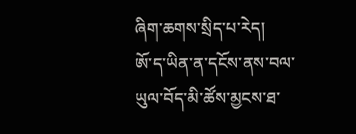ཞིག་ཆགས་སྲིད་པ་རེད།
ཨོ་ད་ཡིན་ན་དངོས་ནས་བལ་ཡུལ་བོད་མི་ཚོས་མྱངས་ཐ་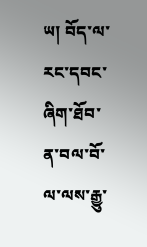ཡ། བོད་ལ་རང་དབང་ཞིག་ཐོབ་ན་བལ་བོ་ལ་ལས་རྒྱུ་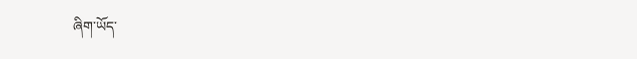ཞིག་ཡོད་